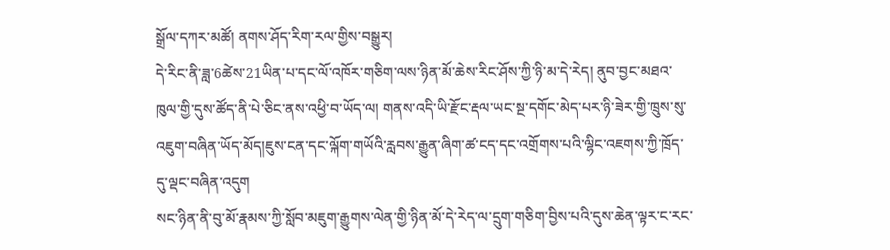སྒྲོལ་དཀར་མཚོ། ནགས་ཤོད་རིག་རལ་གྱིས་བསྒྱུར།
དེ་རིང་ནི་ཟླ་6ཚེས་21ཡིན་པ་དང་ལོ་འཁོར་གཅིག་ལས་ཉིན་མོ་ཆེས་རིང་ཤོས་ཀྱི་ཉི་མ་དེ་རེད། ནུབ་བྱང་མཐའ་ཁུལ་གྱི་དུས་ཚོད་ནི་པེ་ཅིང་ནས་འཕྱི་བ་ཡོད་ལ། གནས་འདི་ཡི་རྫོང་རྡལ་ཡང་སྔ་དགོང་མེད་པར་ཉི་ཟེར་གྱི་ཁྲུས་སུ་འཇུག་བཞིན་ཡོད་མོད།ཇུས་ངན་དང་ལྐོག་གཡོའི་རླབས་རྒྱུན་ཞིག་ཚ་ངད་དང་འགྲོགས་པའི་ལྷིང་འཇགས་ཀྱི་ཁྲོད་དུ་ལྡང་བཞིན་འདུག
སང་ཉིན་ནི་བུ་མོ་རྣམས་ཀྱི་སློབ་མཇུག་རྒྱུགས་ལེན་གྱི་ཉིན་མོ་དེ་རེད་ལ་དྲུག་གཅིག་བྱིས་པའི་དུས་ཆེན་ལྟར་ང་རང་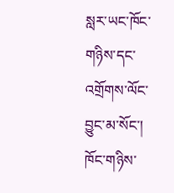སླར་ཡང་ཁོང་གཉིས་དང་འགྲོགས་ལོང་བྱུང་མ་སོང་། ཁོང་གཉིས་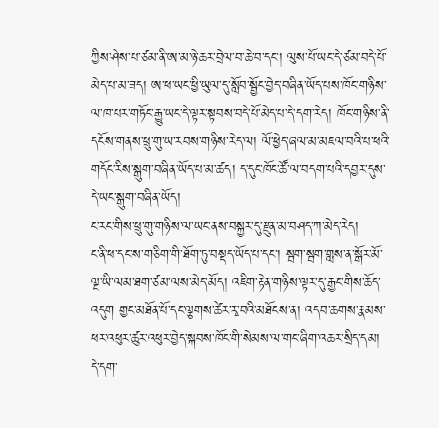ཀྱིས་ཤེས་པ་ཙམ་ནི་ཨ་མ་ཉེ་ཆར་བྲེལ་བ་ཆེ་བ་དང་། ལུས་པོ་ཡང་དེ་ཙམ་བདེ་པོ་མེད་པ་མ་ཟད། ཨ་ཕ་ཡང་ཕྱི་ཡུལ་དུ་སློབ་སྦྱོང་བྱེད་བཞིན་ཡོད་པས་ཁོང་གཉིས་ལ་ཁ་པར་གཏོང་རྒྱུ་ཡང་དེ་ལྟར་སྟབས་བདེ་པོ་མེད་པ་དེ་དག་རེད། ཁོང་གཉིས་ནི་དངོས་གནས་ཕྲུ་གུ་ཡ་རབས་གཉིས་རེད་ལ། ལོ་ཕྱེད་ཞལ་མ་མཇལ་བའི་པ་ཕའི་གདོང་རིས་སྒུག་བཞིན་ཡོད་པ་མ་ཚད། ད་དུང་ཁོང་ཚོ་ལ་བདག་པའི་དབྱར་དུས་དེ་ཡང་སྒུག་བཞིན་ཡོད།
ང་རང་གིས་ཕྲུ་གུ་གཉིས་ལ་ཡང་ནས་བསྐྱར་དུ་རྫུན་མ་བཤད་ཀ་མེད་རེད།
ང་ནི་ཕ་དང་ས་གཅིག་གི་ཐོག་ཏུ་བསྡད་ཡོད་པ་དང་། སྦག་སྦག་གླས་ན་སྒོར་མོ་ལྔ་ཡི་ལམ་ཐག་ཙམ་ལས་མེད་མོད། འཇིག་རྟེན་གཉིས་ལྟར་དུ་རྒྱང་གིས་ཆོད་འདུག གྱང་མཐོན་པོ་དང་ལྕགས་ཚེར་རྭ་བའི་མཐོངས་ན། འདབ་ཆགས་རྣམས་ཕར་འཕུར་ཚུར་འཕུར་བྱེད་སྐབས་ཁོང་གི་སེམས་ལ་གང་ཞིག་འཆར་སྲིད་དམ། དེ་དག་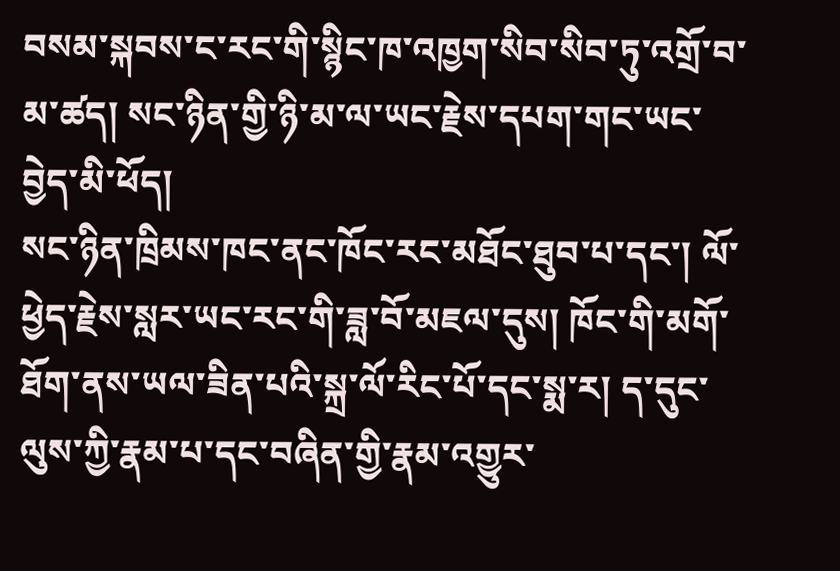བསམ་སྐབས་ང་རང་གི་སྙིང་ཁ་འཁྱག་སིབ་སིབ་ཏུ་འགྲོ་བ་མ་ཚད། སང་ཉིན་གྱི་ཉི་མ་ལ་ཡང་རྗེས་དཔག་གང་ཡང་བྱེད་མི་ཕོད།
སང་ཉིན་ཁྲིམས་ཁང་ནང་ཁོང་རང་མཐོང་ཐུབ་པ་དང་། ལོ་ཕྱེད་རྗེས་སླར་ཡང་རང་གི་ཟླ་བོ་མཇལ་དུས། ཁོང་གི་མགོ་ཐོག་ནས་ཡལ་ཟིན་པའི་སྐྲ་ལོ་རིང་པོ་དང་སྨ་ར། ད་དུང་ལུས་ཀྱི་རྣམ་པ་དང་བཞིན་གྱི་རྣམ་འགྱུར་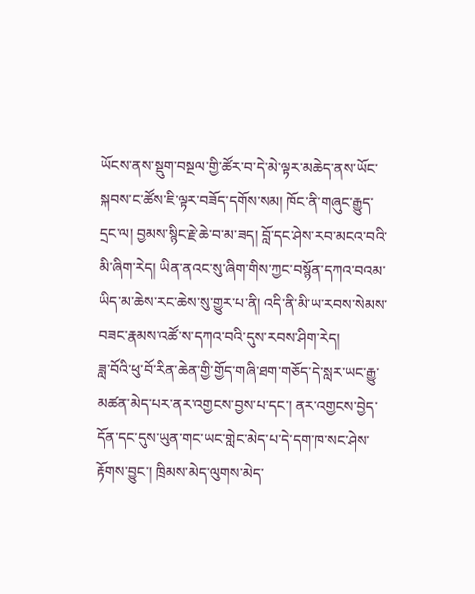ཡོངས་ནས་སྡུག་བསྔལ་གྱི་ཚོར་བ་དེ་མེ་ལྟར་མཆེད་ནས་ཡོང་སྐབས་ང་ཚོས་ཇི་ལྟར་བཟོད་དགོས་སམ། ཁོང་ནི་གཞུང་རྒྱུད་དྲང་ལ། བྱམས་སྙིང་རྗེ་ཆེ་བ་མ་ཟད། བློ་དང་ཤེས་རབ་མངའ་བའི་མི་ཞིག་རེད། ཡིན་ནའང་སུ་ཞིག་གིས་ཀྱང་བསྙོན་དཀའ་བའམ་ཡིད་མ་ཆེས་རང་ཆེས་སུ་གྱུར་པ་ནི། འདི་ནི་མི་ཡ་རབས་སེམས་བཟང་རྣམས་འཚོ་ས་དཀའ་བའི་དུས་རབས་ཤིག་རེད།
ཟླ་བོའི་ཕུ་བོ་རིན་ཆེན་གྱི་གྱོད་གཞི་ཐག་གཅོད་དེ་སླར་ཡང་རྒྱུ་མཚན་མེད་པར་ནར་འགྱངས་བྱས་པ་དང་། ནར་འགྱངས་བྱེད་དོན་དང་དུས་ཡུན་གང་ཡང་གླེང་མེད་པ་དེ་དག་ཁ་སང་ཤེས་རྟོགས་བྱུང་། ཁྲིམས་མེད་ལུགས་མེད་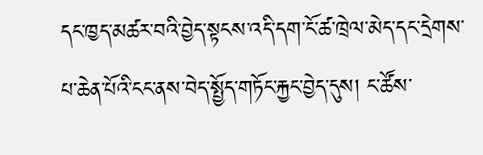དང་ཁྱད་མཚར་བའི་བྱེད་སྟངས་འདི་དག་ངོ་ཚ་ཁྲེལ་མེད་དང་དྲེགས་པ་ཆེན་པོའི་ངང་ནས་བེད་སྤྱོད་གཏོང་རྐྱང་བྱེད་དུས། ང་ཚོས་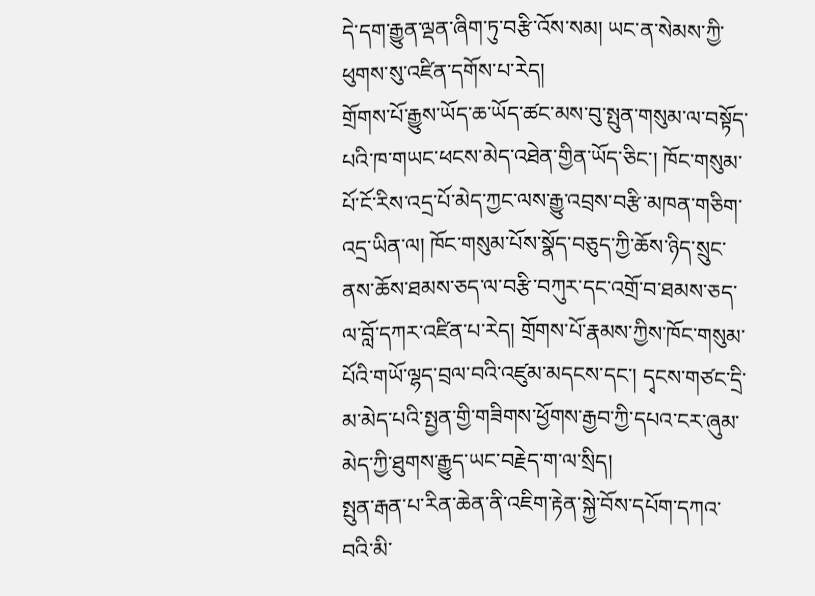དེ་དག་རྒྱུན་ལྡན་ཞིག་ཏུ་བརྩི་འོས་སམ། ཡང་ན་སེམས་ཀྱི་ཕུགས་སུ་འཛིན་དགོས་པ་རེད།
གྲོགས་པོ་རྒྱུས་ཡོད་ཆ་ཡོད་ཚང་མས་བུ་སྤུན་གསུམ་ལ་བསྟོད་པའི་ཁ་གཡང་ཕངས་མེད་འཐེན་གྱིན་ཡོད་ཅིང་། ཁོང་གསུམ་པོ་ངོ་རིས་འདྲ་པོ་མེད་ཀྱང་ལས་རྒྱུ་འབྲས་བརྩི་མཁན་གཅིག་འདྲ་ཡིན་ལ། ཁོང་གསུམ་པོས་སྣོད་བཅུད་ཀྱི་ཆོས་ཉིད་སྲུང་ནས་ཆོས་ཐམས་ཅད་ལ་བརྩི་བཀུར་དང་འགྲོ་བ་ཐམས་ཅད་ལ་བློ་དཀར་འཛིན་པ་རེད། གྲོགས་པོ་རྣམས་ཀྱིས་ཁོང་གསུམ་པོའི་གཡོ་ལྷད་བྲལ་བའི་འཛུམ་མདངས་དང་། དྭངས་གཙང་དྲི་མ་མེད་པའི་སྤྱན་གྱི་གཟིགས་ཕྱོགས་རྒྱབ་ཀྱི་དཔའ་ངར་ཞུམ་མེད་ཀྱི་ཐུགས་རྒྱུད་ཡང་བརྗེད་ག་ལ་སྲིད།
སྤུན་རྒན་པ་རིན་ཆེན་ནི་འཇིག་རྟེན་སྐྱེ་བོས་དཔོག་དཀའ་བའི་མི་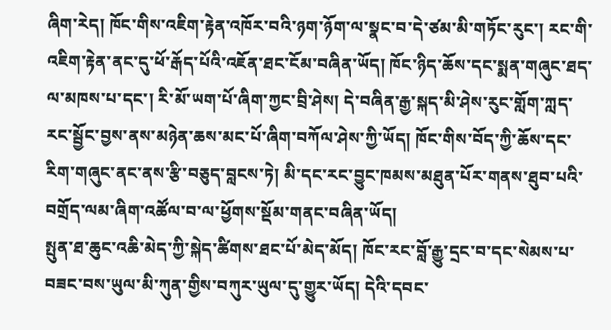ཞིག་རེད། ཁོང་གིས་འཇིག་རྟེན་འཁོར་བའི་ཉག་ཉོག་ལ་སྣང་བ་དེ་ཙམ་མི་གཏོང་རུང་། རང་གི་འཇིག་རྟེན་ནང་དུ་ཕོ་རྒོད་པོའི་འཇོན་ཐང་ངོམ་བཞིན་ཡོད། ཁོང་ཉིད་ཆོས་དང་སྨན་གཞུང་ཐད་ལ་མཁས་པ་དང་། རི་མོ་ཡག་པོ་ཞིག་ཀྱང་བྲི་ཤེས། དེ་བཞིན་རྒྱ་སྐད་མི་ཤེས་རུང་གློག་ཀླད་རང་སྦྱོང་བྱས་ནས་མཉེན་ཆས་མང་པོ་ཞིག་བཀོལ་ཤེས་ཀྱི་ཡོད། ཁོང་གིས་བོད་ཀྱི་ཆོས་དང་རིག་གཞུང་ནང་ནས་རྩི་བཅུད་བླངས་ཏེ། མི་དང་རང་བྱུང་ཁམས་མཐུན་པོར་གནས་ཐུབ་པའི་བགྲོད་ལམ་ཞིག་འཚོལ་བ་ལ་ཕྱོགས་སྡོམ་གནང་བཞིན་ཡོད།
སྤུན་ཐ་ཆུང་འཆི་མེད་ཀྱི་སྐེད་ཚིགས་ཐང་པོ་མེད་མོད། ཁོང་རང་བློ་རྒྱུ་དྲང་བ་དང་སེམས་པ་བཟང་བས་ཡུལ་མི་ཀུན་གྱིས་བཀུར་ཡུལ་དུ་གྱུར་ཡོད། དེའི་དབང་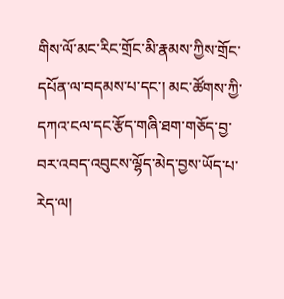གིས་ལོ་མང་རིང་གྲོང་མི་རྣམས་ཀྱིས་གྲོང་དཔོན་ལ་བདམས་པ་དང་། མང་ཚོགས་ཀྱི་དཀའ་ངལ་དང་རྩོད་གཞི་ཐག་གཅོད་བྱ་བར་འབད་འབུངས་ལྷོད་མེད་བྱས་ཡོད་པ་རེད་ལ།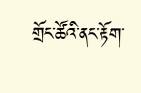གྲོང་ཚོའི་ནང་རྟོག་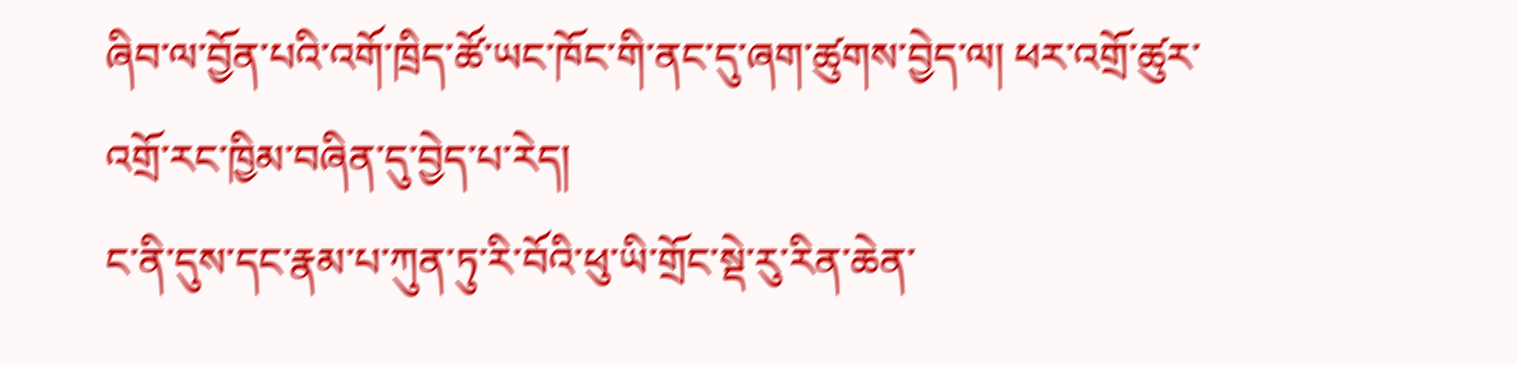ཞིབ་ལ་བྱོན་པའི་འགོ་ཁྲིད་ཚོ་ཡང་ཁོང་གི་ནང་དུ་ཞག་ཚུགས་བྱེད་ལ། ཕར་འགྲོ་ཚུར་འགྲོ་རང་ཁྱིམ་བཞིན་དུ་བྱེད་པ་རེད།
ང་ནི་དུས་དང་རྣམ་པ་ཀུན་ཏུ་རི་བོའི་ཕུ་ཡི་གྲོང་སྡེ་རུ་རིན་ཆེན་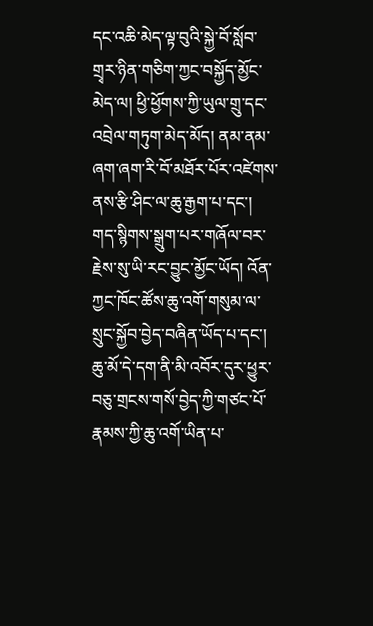དང་འཆི་མེད་ལྟ་བུའི་སྐྱེ་བོ་སློབ་གྲྭར་ཉིན་གཅིག་ཀྱང་བསྐྱོད་མྱོང་མེད་ལ། ཕྱི་ཕྱོགས་ཀྱི་ཡུལ་གྲུ་དང་འབྲེལ་གཏུག་མེད་མོད། ནམ་ནམ་ཞག་ཞག་རི་བོ་མཐོར་པོར་འཛེགས་ནས་རྩི་ཤིང་ལ་ཆུ་རྒྱག་པ་དང་། གད་སྙིགས་སྒྲུག་པར་གཞོལ་བར་རྗེས་སུ་ཡི་རང་བྱུང་མྱོང་ཡོད། འོན་ཀྱང་ཁོང་ཚོས་ཆུ་འགོ་གསུམ་ལ་སྲུང་སྐྱོབ་བྱེད་བཞིན་ཡོད་པ་དང་། ཆུ་མོ་དེ་དག་ནི་མི་འབོར་དུར་ཕྱུར་བཅུ་གྲངས་གསོ་བྱེད་ཀྱི་གཙང་པོ་རྣམས་ཀྱི་ཆུ་འགོ་ཡིན་པ་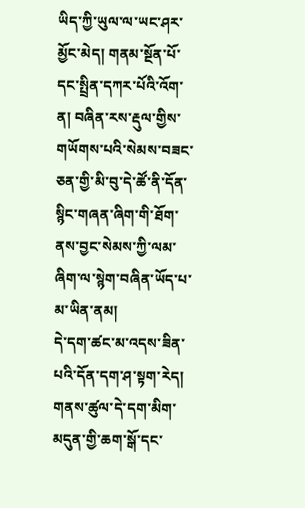ཡིད་ཀྱི་ཡུལ་ལ་ཡང་ཤར་མྱོང་མེད། གནམ་སྔོན་པོ་དང་སྤྲིན་དཀར་པོའི་འོག་ན། བཞིན་རས་རྡུལ་གྱིས་གཡོགས་པའི་སེམས་བཟང་ཅན་གྱི་མི་བུ་དེ་ཚོ་ནི་དོན་སྙིང་གཞན་ཞིག་གི་ཐོག་ནས་བྱང་སེམས་ཀྱི་ལམ་ཞིག་ལ་སྙེག་བཞིན་ཡོད་པ་མ་ཡིན་ནམ།
དེ་དག་ཚང་མ་འདས་ཟིན་པའི་དོན་དག་ཤ་སྟག་རེད། གནས་ཚུལ་དེ་དག་མིག་མདུན་གྱི་ཆག་སྒོ་དང་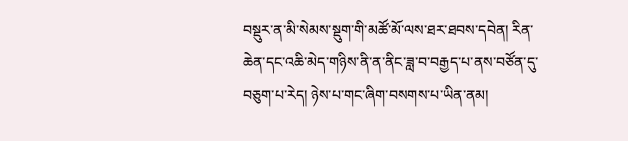བསྡུར་ན་མི་སེམས་སྡུག་གི་མཚོ་མོ་ལས་ཐར་ཐབས་དབེན། རིན་ཆེན་དང་འཆི་མེད་གཉིས་ནི་ན་ནིང་ཟླ་བ་བརྒྱད་པ་ནས་བཙོན་དུ་བཅུག་པ་རེད། ཉེས་པ་གང་ཞིག་བསགས་པ་ཡིན་ནམ།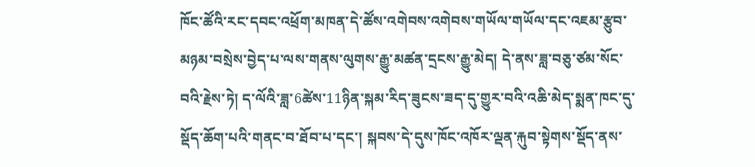ཁོང་ཚོའི་རང་དབང་འཕྲོག་མཁན་དེ་ཚོས་འགེབས་འགེབས་གཡོལ་གཡོལ་དང་འཇམ་རྩུབ་མཉམ་བསྲེས་བྱེད་པ་ལས་གནས་ལུགས་རྒྱུ་མཚན་དྲངས་རྒྱུ་མེད། དེ་ནས་ཟླ་བཅུ་ཙམ་སོང་བའི་རྗེས་ཏེ། ད་ལོའི་ཟླ་6ཚེས་11ཉིན་སྐམ་རིད་ཟུངས་ཟད་དུ་གྱུར་བའི་འཆི་མེད་སྨན་ཁང་དུ་སྡོད་ཆོག་པའི་གནང་བ་ཐོབ་པ་དང་། སྐབས་དེ་དུས་ཁོང་འཁོར་ལྡན་རྐུབ་སྟེགས་སྡོད་ནས་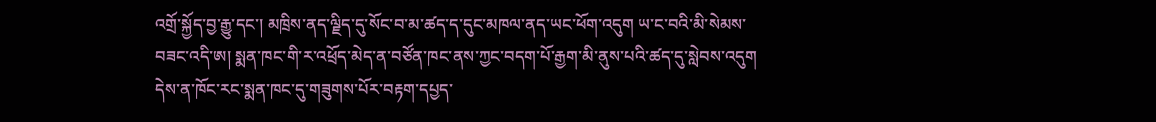འགྲོ་སྐྱོད་བྱ་རྒྱུ་དང་། མཁྲིས་ནད་ལྗིད་དུ་སོང་བ་མ་ཚད་ད་དུང་མཁལ་ནད་ཡང་ཕོག་འདུག ཡ་ང་བའི་མི་སེམས་བཟང་འདི་ཨ། སྨན་ཁང་གི་ར་འཕྲོད་མེད་ན་བཙོན་ཁང་ནས་ཀྱང་བདག་པོ་རྒྱག་མི་ནུས་པའི་ཚད་དུ་སླེབས་འདུག དེས་ན་ཁོང་རང་སྨན་ཁང་དུ་གཟུགས་པོར་བརྟག་དཔྱད་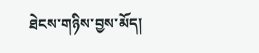ཐེངས་གཉིས་བྱས་མོད།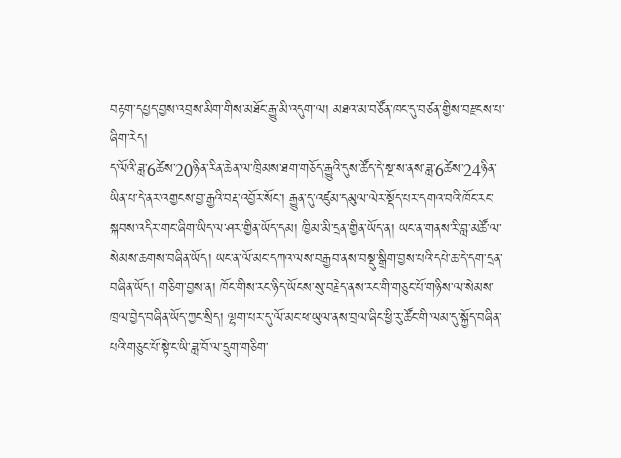བརྟག་དཔྱད་བྱས་འབྲས་མིག་གིས་མཐོང་རྒྱུ་མི་འདུག་ལ། མཐའ་མ་བཙོན་ཁང་དུ་བཙན་གྱིས་བརྫངས་པ་ཞིག་རེད།
ད་ལོའི་ཟླ་6ཚེས་20ཉིན་རིན་ཆེན་ལ་ཁྲིམས་ཐག་གཅོད་རྒྱུའི་དུས་ཚོད་དེ་སྔ་ས་ནས་ཟླ་6ཚེས་24ཉིན་ཡིན་པ་དེ་ནར་འགྱངས་བྱ་རྒྱའི་བརྡ་འབྱོར་སོང་། རྒྱུན་དུ་འཛུམ་དམུལ་ལེར་སྡོད་པར་དགའ་བའི་ཁོང་རང་སྐབས་འདིར་གང་ཞིག་ཡིད་ལ་ཤར་གྱིན་ཡོད་དམ། ཁྱིམ་མི་དྲན་གྱིན་ཡོད་ན། ཡང་ན་གནས་རི་བླ་མཚོ་ལ་སེམས་ཆགས་བཞིན་ཡོད། ཡང་ན་ལོ་མང་དཀའ་ལས་བརྒྱབ་ནས་བསྡུ་སྒྲིག་བྱས་པའི་དཔེ་ཆ་དེ་དག་དྲན་བཞིན་ཡོད། གཅིག་བྱས་ན། ཁོང་གིས་རང་ཉིད་ཡོངས་སུ་བརྗེད་ནས་རང་གི་གཅུང་པོ་གཉིས་ལ་སེམས་ཁྲལ་བྱེད་བཞིན་ཡོད་ཀྱང་སྲིད། ལྷག་པར་དུ་ལོ་མང་ཕ་ཡུལ་ནས་བྲལ་ཞིང་ཕྱི་རུ་ཚོང་གི་ལམ་དུ་སྐྱོད་བཞིན་པའི་གཅུང་པོ་སྟེ་ང་ཡི་ཟླ་བོ་ལ་དྲུག་གཅིག་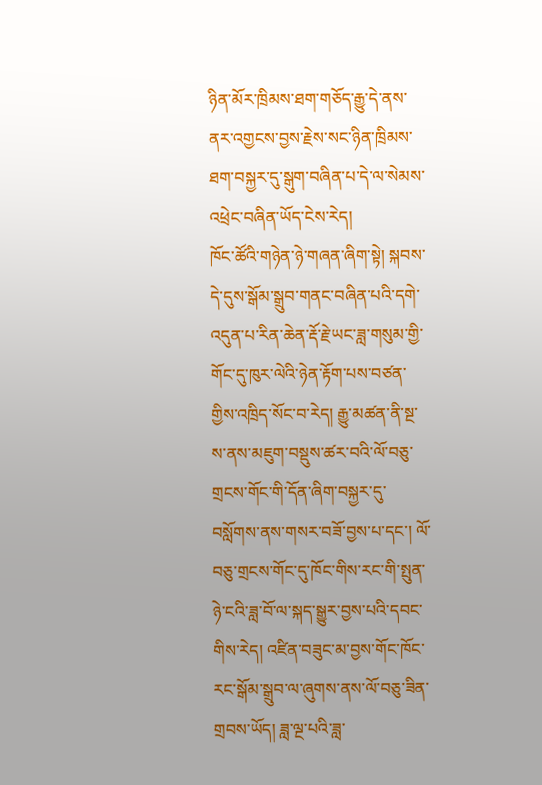ཉིན་མོར་ཁྲིམས་ཐག་གཅོད་རྒྱུ་དེ་ནས་ནར་འགྱངས་བྱས་རྗེས་སང་ཉིན་ཁྲིམས་ཐག་བསྐྱར་དུ་སྒུག་བཞིན་པ་དེ་ལ་སེམས་འཕྲེང་བཞིན་ཡོད་ངེས་རེད།
ཁོང་ཚོའི་གཉེན་ཉེ་གཞན་ཞིག་སྟེ། སྐབས་དེ་དུས་སྒོམ་སྒྲུབ་གནང་བཞིན་པའི་དགེ་འདུན་པ་རིན་ཆེན་རྡོ་རྗེ་ཡང་ཟླ་གསུམ་གྱི་གོང་དུ་ཁུར་ལེའི་ཉེན་རྟོག་པས་བཙན་གྱིས་འཁྲིད་སོང་བ་རེད། རྒྱུ་མཚན་ནི་སྔ་ས་ནས་མཇུག་བསྡུས་ཚར་བའི་ལོ་བཅུ་གྲངས་གོང་གི་དོན་ཞིག་བསྐྱར་དུ་བསློགས་ནས་གསར་བཟོ་བྱས་པ་དང་། ལོ་བཅུ་གྲངས་གོང་དུ་ཁོང་གིས་རང་གི་སྤུན་ཉེ་ངའི་ཟླ་བོ་ལ་སྐད་སྒྱུར་བྱས་པའི་དབང་གིས་རེད། འཛིན་བཟུང་མ་བྱས་གོང་ཁོང་རང་སྒོམ་སྒྲུབ་ལ་ཞུགས་ནས་ལོ་བཅུ་ཟིན་གྲབས་ཡོད། ཟླ་ལྔ་པའི་ཟླ་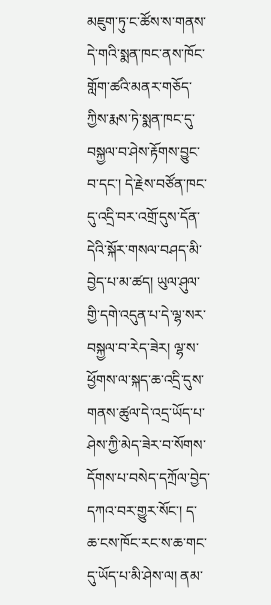མཇུག་ཏུ་ང་ཚོས་ས་གནས་དེ་གའི་སྨན་ཁང་ནས་ཁོང་གློག་ཚའི་མནར་གཅོད་ཀྱིས་རྨས་ཏེ་སྨན་ཁང་དུ་བསྐྱལ་བ་ཤེས་རྟོགས་བྱུང་བ་དང་། དེ་རྗེས་བཙོན་ཁང་དུ་འདྲི་བར་འགྲོ་དུས་དོན་དེའི་སྐོར་གསལ་བཤད་མི་བྱེད་པ་མ་ཚད། ཡུལ་ཤུལ་གྱི་དགེ་འདུན་པ་དེ་ལྷ་སར་བསྐྱལ་བ་རེད་ཟེར། ལྷ་ས་ཕྱོགས་ལ་སྐད་ཆ་འདྲི་དུས་གནས་ཚུལ་དེ་འདྲ་ཡོད་པ་ཤེས་ཀྱི་མེད་ཟེར་བ་སོགས་དོགས་པ་བསེད་དཀྲོལ་བྱེད་དཀའ་བར་གྱུར་སོང་། ད་ཆ་ངས་ཁོང་རང་ས་ཆ་གང་དུ་ཡོད་པ་མི་ཤེས་ལ། ནམ་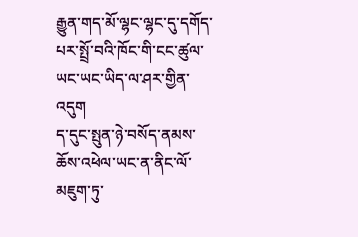རྒྱུན་གད་མོ་ལྷང་ལྷང་དུ་དགོད་པར་སྤྲོ་བའི་ཁོང་གི་ངང་ཚུལ་ཡང་ཡང་ཡིད་ལ་ཤར་གྱིན་འདུག
ད་དུང་སྤུན་ཉེ་བསོད་ནམས་ཆོས་འཕེལ་ཡང་ན་ནིང་ལོ་མཇུག་ཏུ་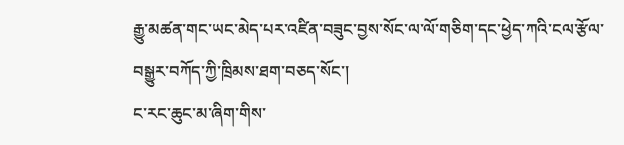རྒྱུ་མཚན་གང་ཡང་མེད་པར་འཛིན་བཟུང་བྱས་སོང་ལ་ལོ་གཅིག་དང་ཕྱེད་ཀའི་ངལ་རྩོལ་བསྒྱུར་བཀོད་ཀྱི་ཁྲིམས་ཐག་བཅད་སོང་།
ང་རང་ཆུང་མ་ཞིག་གིས་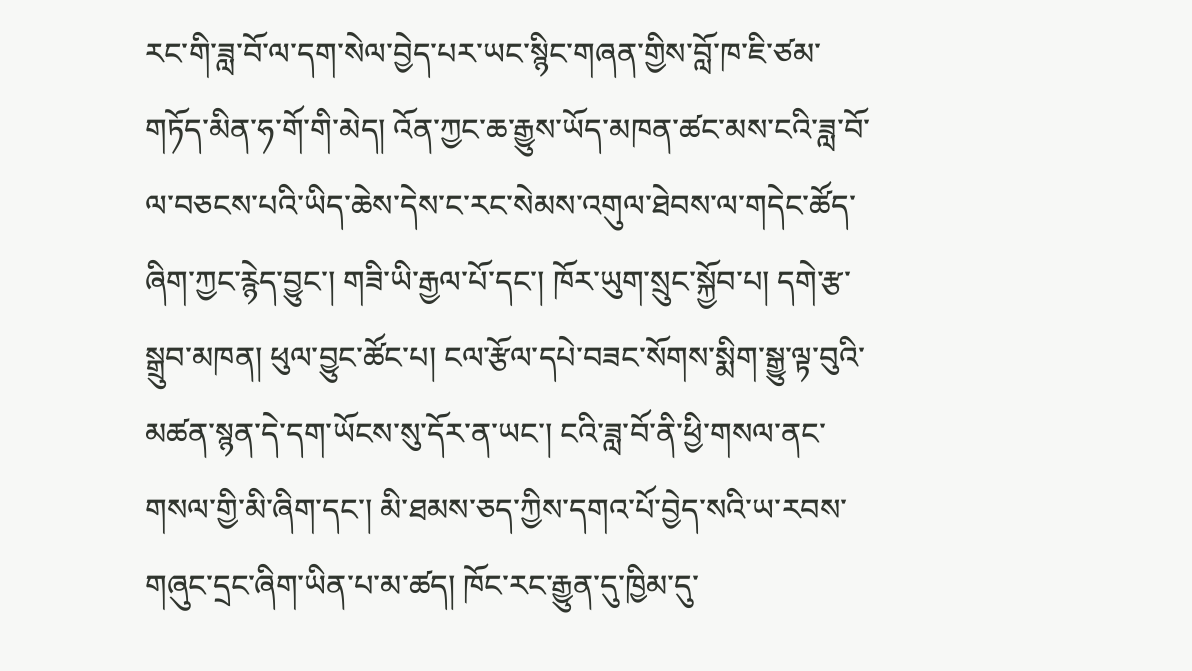རང་གི་ཟླ་བོ་ལ་དག་སེལ་བྱེད་པར་ཡང་སྙིང་གཞན་གྱིས་བློ་ཁ་ཇི་ཙམ་གཏོད་མིན་ཧ་གོ་གི་མེད། འོན་ཀྱང་ཆ་རྒྱུས་ཡོད་མཁན་ཚང་མས་ངའི་ཟླ་བོ་ལ་བཅངས་པའི་ཡིད་ཆེས་དེས་ང་རང་སེམས་འགུལ་ཐེབས་ལ་གདེང་ཚོད་ཞིག་ཀྱང་རྙེད་བྱུང་། གཟི་ཡི་རྒྱལ་པོ་དང་། ཁོར་ཡུག་སྲུང་སྐྱོབ་པ། དགེ་རྩ་སྒྲུབ་མཁན། ཕུལ་བྱུང་ཚོང་པ། ངལ་རྩོལ་དཔེ་བཟང་སོགས་སྨིག་སྒྱུ་ལྟ་བུའི་མཚན་སྙན་དེ་དག་ཡོངས་སུ་དོར་ན་ཡང་། ངའི་ཟླ་བོ་ནི་ཕྱི་གསལ་ནང་གསལ་གྱི་མི་ཞིག་དང་། མི་ཐམས་ཅད་ཀྱིས་དགའ་པོ་བྱེད་སའི་ཡ་རབས་གཞུང་དྲང་ཞིག་ཡིན་པ་མ་ཚད། ཁོང་རང་རྒྱུན་དུ་ཁྱིམ་དུ་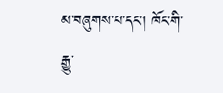མ་བཞུགས་པ་དང་། ཁོང་གི་རྒྱུ་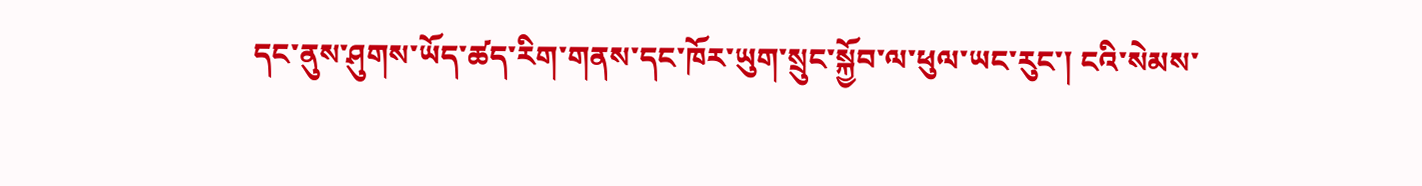དང་ནུས་ཤུགས་ཡོད་ཚད་རིག་གནས་དང་ཁོར་ཡུག་སྲུང་སྐྱོབ་ལ་ཕུལ་ཡང་རུང་། ངའི་སེམས་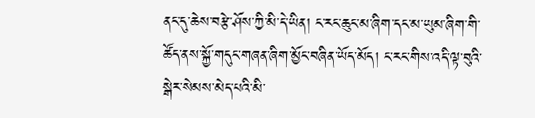ནང་དུ་ཆེས་བརྩེ་ཤོས་ཀྱི་མི་དེ་ཡིན། ང་རང་ཆུང་མ་ཞིག་དང་མ་ཡུམ་ཞིག་གི་ཚོད་ནས་སྐྱོ་གདུང་གཞན་ཞིག་མྱོང་བཞིན་ཡོད་མོད། ང་རང་གིས་འདི་ལྟ་བུའི་སྒེར་སེམས་མེད་པའི་མི་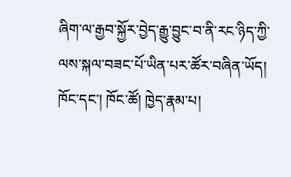ཞིག་ལ་རྒྱབ་སྐྱོར་བྱེད་རྒྱུ་བྱུང་བ་ནི་རང་ཉིད་ཀྱི་ལས་སྐལ་བཟང་པོ་ཡིན་པར་ཚོར་བཞིན་ཡོད།
ཁོང་དང་། ཁོང་ཚོ། ཁྱེད་རྣམ་པ།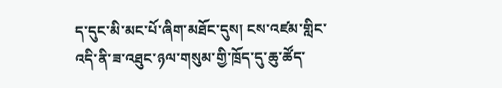ད་དུང་མི་མང་པོ་ཞིག་མཐོང་དུས། ངས་འཛམ་གླིང་འདི་ནི་ཟ་འཐུང་ཉལ་གསུམ་གྱི་ཁྲོད་དུ་ཆུ་ཚོད་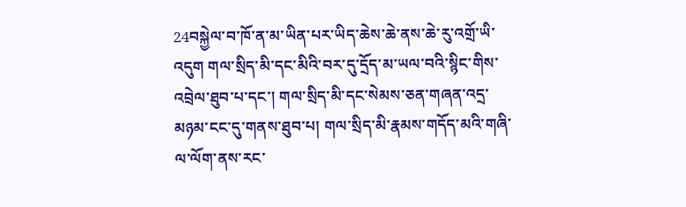24བསྐྱེལ་བ་ཁོ་ན་མ་ཡིན་པར་ཡིད་ཆེས་ཆེ་ནས་ཆེ་རུ་འགྲོ་ཡི་འདུག གལ་སྲིད་མི་དང་མིའི་བར་དུ་དྲོད་མ་ཡལ་བའི་སྙིང་གིས་འབྲེལ་ཐུབ་པ་དང་། གལ་སྲིད་མི་དང་སེམས་ཅན་གཞན་འདྲ་མཉམ་ངང་དུ་གནས་ཐུབ་པ། གལ་སྲིད་མི་རྣམས་གདོད་མའི་གཞི་ལ་ལོག་ནས་རང་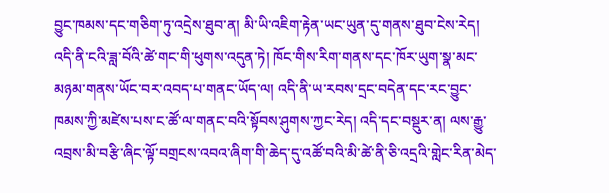བྱུང་ཁམས་དང་གཅིག་ཏུ་འདྲེས་ཐུབ་ན། མི་ཡི་འཇིག་རྟེན་ཡང་ཡུན་དུ་གནས་ཐུབ་ངེས་རེད། འདི་ནི་ངའི་ཟླ་བོའི་ཚེ་གང་གི་ཕུགས་འདུན་ཏེ། ཁོང་གིས་རིག་གནས་དང་ཁོར་ཡུག་སྣ་མང་མཉམ་གནས་ཡོང་བར་འབད་པ་གནང་ཡོད་ལ། འདི་ནི་ཡ་རབས་དྲང་བདེན་དང་རང་བྱུང་ཁམས་ཀྱི་མཛེས་པས་ང་ཚོ་ལ་གནང་བའི་སྟོབས་ཤུགས་ཀྱང་རེད། འདི་དང་བསྡུར་ན། ལས་རྒྱུ་འབྲས་མི་བརྩི་ཞིང་ལྟོ་བགྲངས་འབའ་ཞིག་གི་ཆེད་དུ་འཚོ་བའི་མི་ཚེ་ནི་ཅི་འདྲའི་གླེང་རིན་མེད་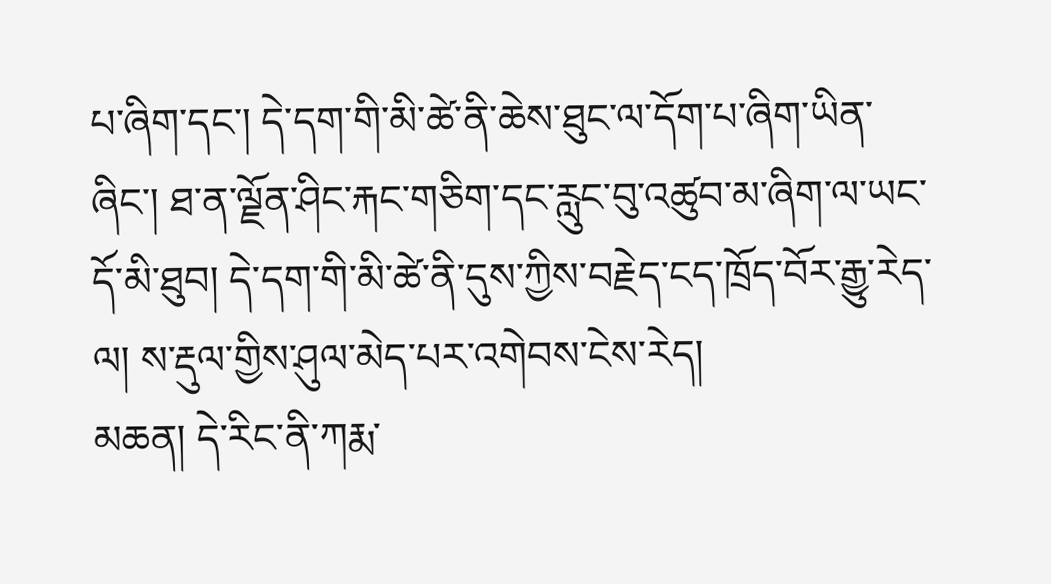པ་ཞིག་དང་། དེ་དག་གི་མི་ཚེ་ནི་ཆེས་ཐུང་ལ་དོག་པ་ཞིག་ཡིན་ཞིང་། ཐ་ན་ལྗོན་ཤིང་རྐང་གཅིག་དང་རླུང་བུ་འཚུབ་མ་ཞིག་ལ་ཡང་དོ་མི་ཐུབ། དེ་དག་གི་མི་ཚེ་ནི་དུས་ཀྱིས་བརྗེད་ངད་ཁྲོད་བོར་རྒྱུ་རེད་ལ། ས་རྡུལ་གྱིས་ཤུལ་མེད་པར་འགེབས་ངེས་རེད།
མཆན། དེ་རིང་ནི་ཀརྨ་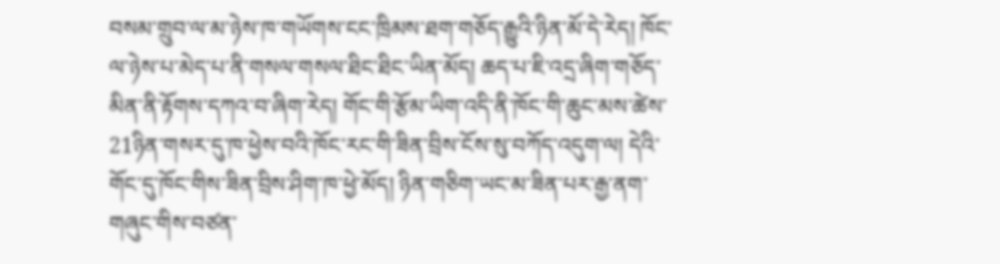བསམ་གྲུབ་ལ་མ་ཉེས་ཁ་གཡོགས་ངང་ཁྲིམས་ཐག་གཅོད་རྒྱུའི་ཉིན་མོ་དེ་རེད། ཁོང་ལ་ཉེས་པ་མེད་པ་ནི་གསལ་གསལ་ཐིང་ཐིང་ཡིན་མོད། ཆད་པ་ཇི་འདྲ་ཞིག་གཅོད་མིན་ནི་རྟོགས་དཀའ་བ་ཞིག་རེད། གོང་གི་རྩོམ་ཡིག་འདི་ནི་ཁོང་གི་ཆུང་མས་ཚེས་21ཉིན་གསར་དུ་ཁ་ཕྱེས་བའི་ཁོང་རང་གི་ཟིན་བྲིས་ངོས་སུ་བཀོད་འདུག་ལ། དེའི་གོང་དུ་ཁོང་གིས་ཟིན་བྲིས་ཤིག་ཁ་ཕྱེ་མོད། ཉིན་གཅིག་ཡང་མ་ཟིན་པར་རྒྱ་ནག་གཞུང་གིས་བཙན་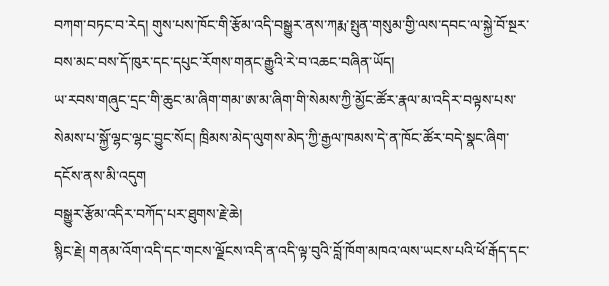བཀག་བཏང་བ་རེད། གུས་པས་ཁོང་གི་རྩོམ་འདི་བསྒྱུར་ནས་ཀརྨ་སྤུན་གསུམ་གྱི་ལས་དབང་ལ་སྐྱེ་བོ་སྔར་བས་མང་བས་དོ་ཁུར་དང་དཔུང་རོགས་གནང་རྒྱུའི་རེ་བ་འཆང་བཞིན་ཡོད།
ཡ་རབས་གཞུང་དྲང་གི་ཆུང་མ་ཞིག་གམ་ཨ་མ་ཞིག་གི་སེམས་ཀྱི་མྱོང་ཚོར་རྣལ་མ་འདིར་བལྟས་པས་སེམས་པ་སྐྱོ་ལྷང་ལྷང་བྱུང་སོང། ཁྲིམས་མེད་ལུགས་མེད་ཀྱི་རྒྱལ་ཁམས་དེ་ན་ཁོང་ཚོར་བདེ་སྣང་ཞིག་དངོས་ནས་མི་འདུག
བསྒྱུར་རྩོམ་འདིར་བཀོད་པར་ཐུགས་རྗེ་ཆེ།
སྙིང་རྗེ། གནམ་འོག་འདི་དང་གངས་ལྗོངས་འདི་ན་འདི་ལྟ་བུའི་བློ་ཁོག་མཁའ་ལས་ཡངས་པའི་ཕོ་རྒོད་དང་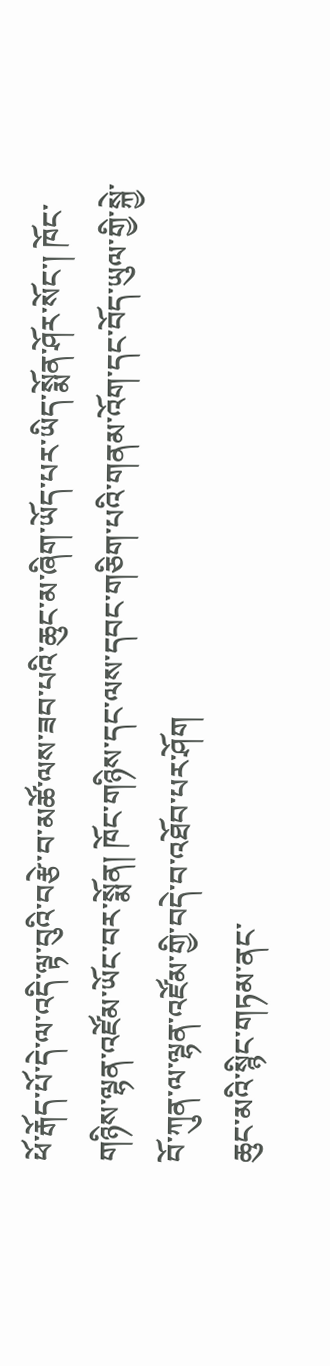ཕོ་རྒོད་པོ་དེ་ལ་འདི་ལྟ་བུའི་བརྩེ་བ་མཚོ་ལས་ཟབ་པའི་ཆུང་མ་ཞིག་ཡོད་པར་ཡིད་སྨོན་ཤོར་སོང་། ཁོང་གཉིས་ལྷན་འཛོམ་ཡོང་བར་སྨོན། ཁོང་གཉིས་དང་ལས་དབང་གཅིག་པའི་གནམ་འོག་དང་བོད་ཡུལ་གྱི་སྐྱེ་བོ་ཀུན་ལ་ལྷན་འཛོམ་གྱི་བདེ་བ་འཐོབ་པར་ཤོག
ཆུང་མའི་སྙིང་གཏམ་ནང་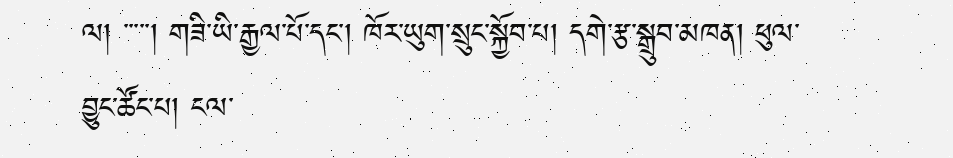ལ། ་་་་་། གཟི་ཡི་རྒྱལ་པོ་དང་། ཁོར་ཡུག་སྲུང་སྐྱོབ་པ། དགེ་རྩ་སྒྲུབ་མཁན། ཕུལ་བྱུང་ཚོང་པ། ངལ་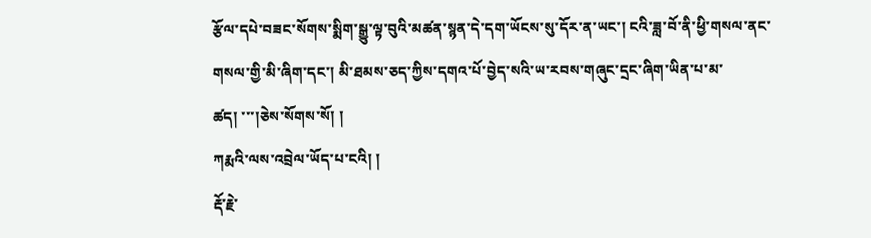རྩོལ་དཔེ་བཟང་སོགས་སྨིག་སྒྱུ་ལྟ་བུའི་མཚན་སྙན་དེ་དག་ཡོངས་སུ་དོར་ན་ཡང་། ངའི་ཟླ་བོ་ནི་ཕྱི་གསལ་ནང་གསལ་གྱི་མི་ཞིག་དང་། མི་ཐམས་ཅད་ཀྱིས་དགའ་པོ་བྱེད་སའི་ཡ་རབས་གཞུང་དྲང་ཞིག་ཡིན་པ་མ་ཚད། ་་་།ཅེས་སོགས་སོ། །
ཀརྨའི་ལས་འབྲེལ་ཡོད་པ་ངའི། །
རྡོ་རྗེ་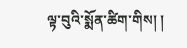ལྟ་བུའི་སྨོན་ཚིག་གིས། །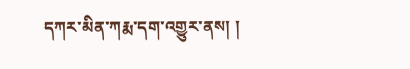དཀར་མིན་ཀརྨ་དག་འགྱུར་ནས། །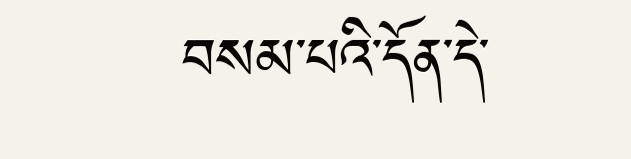བསམ་པའི་དོན་དེ་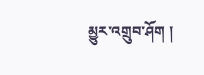མྱུར་འགྲུབ་ཤོག །